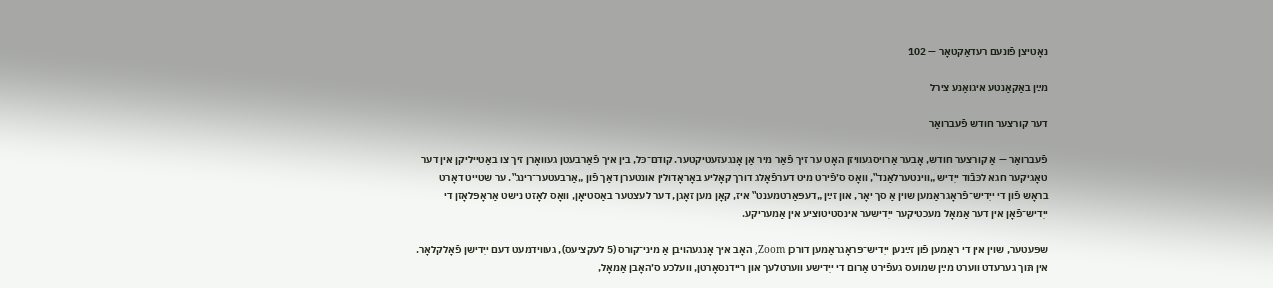נאָטיצן פֿונעם רעדאַקטאָר — 102

מײַן באַקאַנטע איגואַנע צירל

דער קורצער חודש פֿעברואַר

פֿעברואַר — אַ קורצער חודש, אָבער אַרויסגעוויזן האָט ער זיך פֿאַר מיר אַן אָנגעזעטיקטער. קודם־כּל, בין איך פֿאַרבעטן געוואָרן זיך צו באַטייליקן אין דער טאָגיקער חגא לכּבֿוד ייִדיש „ווינטערלאַנד‟, וואָס ס׳פֿירט מיט דערפֿאָלג דורך קאָליע באָראָדולין אונטערן דאַך פֿון „אַרבעטער־רינג‟. ער שטייט דאָרט בראָש פֿון די ייִדיש־פֿראָגראַמען שוין אַ סך יאָר, און זײַן „דעפּאַרטמענט‟ איז, קאָן מען זאָגן, דער לעצטער באַסטיאָן, וואָס לאָזט נישט אַראָפּלאָזן די ייִדיש־פֿאָן אין דער אַמאָל מעכטיקער ייִדישער אינסטיטוציע אין אַמעריקע.

שפּעטער, שוין אין די ראַמען פֿון זײַנען ייִדיש־פּראָגראַמען דורכן Zoom, האָב איך אָנגעהויבן אַ מיני־קורס (5 לעקציעס), געווידמעט דעם ייִדישן פֿאָלקלאָר. אין תּוך גערעדט ווערט מײַן שמועס געפֿירט אַרום די ייִדישע ווערטלעך און ריידנסאָרטן, וועלכע ס׳האָבן אַמאָל,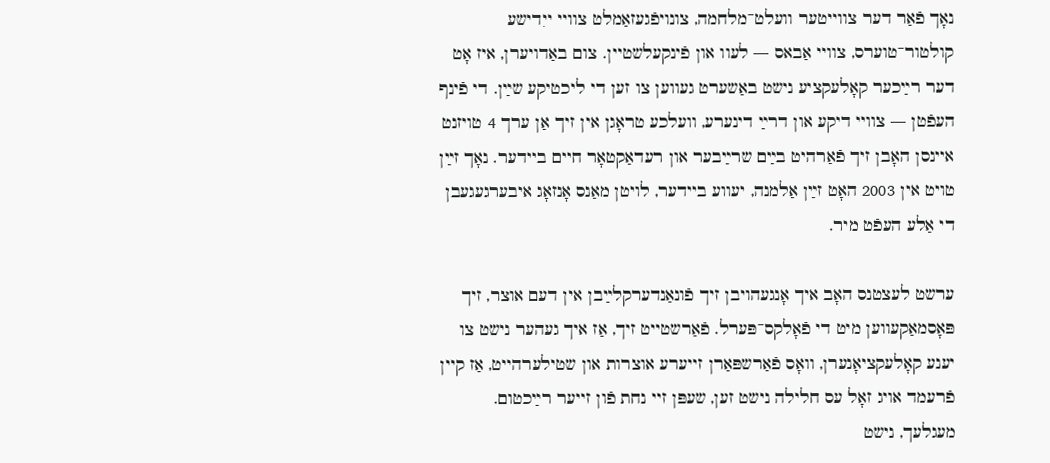נאָך פֿאַר דער צווייטער וועלט־מלחמה, צונויפֿגעזאַמלט צוויי ייִדישע קולטור־טוערס, צוויי אַבאס — לעוו און פֿינקעלשטיין. צום באַדויערן, איז אָט דער רײַכער קאָלעקציע נישט באַשערט געווען צו זען די ליכטיקע שײַן. די פֿינף העפֿטן — צוויי דיקע און דרײַ דינערע, וועלכע טראָגן אין זיך אַן ערך 4 טויזנט איינסן האָבן זיך פֿאַרהיט בײַם שרײַבער און רעדאַקטאָר חיים ביידער. נאָך זײַן טויט אין 2003 האָט זײַן אַלמנה, יעווע ביידער, לויטן מאַנס אָנזאָג איבערגעגעבן די אַלע העפֿט מיר.

ערשט לעצטנס האָב איך אָנגעהויבן זיך פֿונאַנדערקלײַבן אין דעם אוצר, זיך פּאָסמאַקעווען מיט די פֿאָלקס־פּערל. פֿאַרשטייט זיך, אַז איך געהער נישט צו יענע קאָלעקציאָנערן, וואָס פֿאַרשפּאַרן זייערע אוצרות און שטילערהייט, אַז קיין פֿרעמד אויג זאָל עס חלילה נישט זען, שעפּן זיי נחת פֿון זייער רײַכטום. מעגלעך, נישט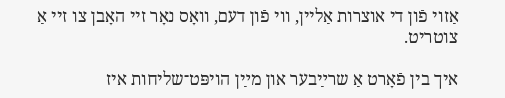אַזוי פֿון די אוצרות אַליין, ווי פֿון דעם, וואָס נאָר זיי האָבן צו זיי אַ צוטריט.

איך בין פֿאָרט אַ שרײַבער און מײַן הויפּט־שליחות איז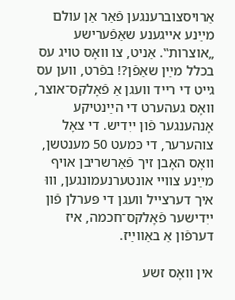אַרויסצוברענגען פֿאַר אַן עולם מײַנע אייגענע שאַפֿערישע „אוצרות‟. אַניט, צו וואָס טויג עס בכלל מײַן שאַפֿן?! בפֿרט, ווען עס גייט די רייד וועגן אַ פֿאָלקס־אוצר, וואָס געהערט די הײַנטיקע אָנהענגער פֿון ייִדיש. די צאָל צוהערער, די כּמעט 50 מענטשן, וואָס האָבן זיך פֿאַרשריבן אויף מײַנע צוויי אונטערנעמונגען, וווּ איך דערצייל וועגן די פּערלן פֿון ייִדישער פֿאָלקס־חכמה, איז דערפֿון אַ באַווײַז.

אין וואָס זשע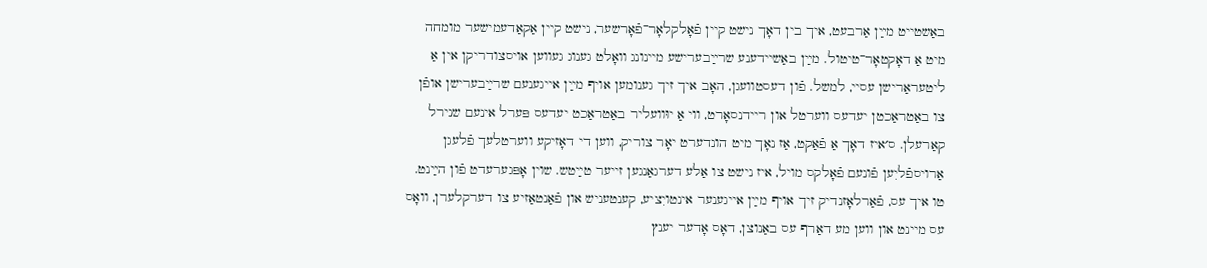באַשטייט מײַן אַרבעט, איך בין דאָך נישט קיין פֿאָלקלאָר־פֿאָרשער, נישט קיין אַקאַדעמישער מומחה מיט אַ דאָקטאָר־טיטול. מײַן באַשיידענע שרײַבערישע מיינונג וואָלט גענוג געווען אויסצודריקן אין אַ ליטעראַרישן עסיי, למשל. פֿון דעסטוועגן, האָב איך זיך גענומען אויף מײַן אייגענעם שרײַבערישן אופֿן צו באַטראַכטן יעדעס ווערטל און ריידנסאָרט, ווי אַ יוּוועליר באַטראַכט יעדעס פּערל אינעם שנירל קאַרעלן. ס׳איז דאָך אַ פֿאַקט, אַז נאָך מיט הונדערט יאָר צוריק, ווען די דאָזיקע ווערטלעך פֿלעגן אַרויספֿליִען פֿונעם פֿאָלקס מויל, איז נישט צו אַלע דערגאַנגען זייער טײַטש. שוין אָפּגערעדט פֿון הײַנט. טו איך עס, פֿאַרלאָזנדיק זיך אויף מײַן אייגענער אינטויִציע, קענטעניש און פֿאַנטאַזיע צו דערקלערן, וואָס עס מיינט און ווען מע דאַרף עס באַנוצן, דאָס אָדער יענץ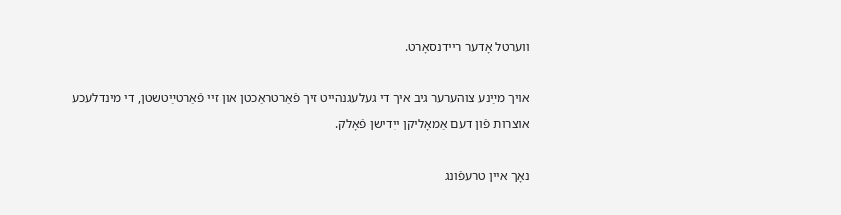ווערטל אָדער ריידנסאָרט.

אויך מײַנע צוהערער גיב איך די געלעגנהייט זיך פֿאַרטראַכטן און זיי פֿאַרטײַטשטן, די מינדלעכע אוצרות פֿון דעם אַמאָליקן ייִדישן פֿאָלק.

נאָך איין טרעפֿונג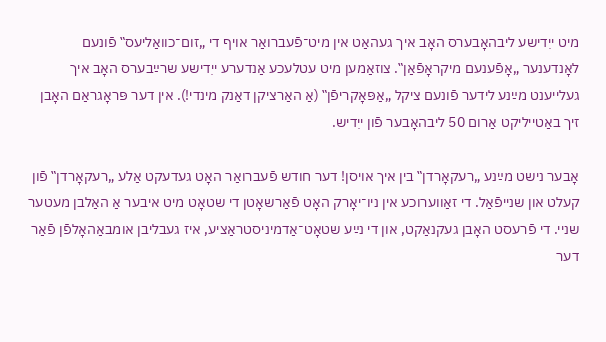מיט ייִדישע ליבהאָבערס האָב איך געהאַט אין מיט־פֿעברואַר אויף די „זום־כוואַליעס‟ פֿונעם לאָנדענער „אָפֿענעם מיקראָפֿאַן‟. צוזאַמען מיט עטלעכע אַנדערע ייִדישע שרײַבערס האָב איך געלייענט מײַנע לידער פֿונעם ציקל „אַפּאָקריפֿן‟ (אַ האַרציקן דאַנק מינדי!). אין דער פּראָגראַם האָבן זיך באַטייליקט אַרום 50 ליבהאָבער פֿון ייִדיש.

אָבער נישט מײַנע „רעקאָרדן‟ בין איך אויסן! דער חודש פֿעברואַר האָט געדעקט אַלע „רעקאָרדן‟ פֿון קעלט און שנייפֿאַל. די זאַווערוכע אין ניו־יאָרק האָט פֿאַרשאָטן די שטאָט מיט איבער אַ האַלבן מעטער שניי. די פֿרעסט האָבן געקנאַקט, און די נײַע שטאָט־אַדמיניסטראַציע, איז געבליבן אומבאַהאָלפֿן פֿאַר דער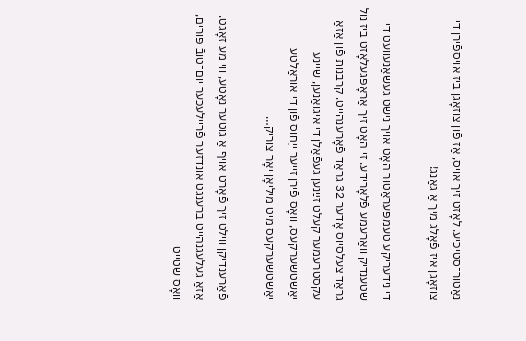נאַטור־סטיכיע. לאָזט זיך אויס, אַז פֿון צוזאָגן ביז אויספֿירן די צוזאָגן איז פֿאָלג מיך אַ גאַנג!

די נידעריקע טעמפּעראַטור האָט אויך נישט געשאַנעוועט די שטענדיק וואַרעמע פֿלאָרידע. זי האָט זיך אַראָפּגעלאָזט ביז נול גראַד צעלסיוס אָדער 32 גראַד פֿאָרענהייט. קרבנות פֿון אַזאַ עקסטרעמער קעלט זײַנען געפֿאַלן די איגואַנען, שיינע יאַשטשערקעס, וואָס פֿירן זייער ייִחוס פֿון די אוראַלטע יאַשטשערקעס מיט מיליאָן יאָר צוריק…

פֿאַרענדיקן ווילט זיך פֿאָרט אויף אַ גוטער נאָטע, ווי מע זאָגט. אַזאַ געלעגנהייט ברענגט אונדזער פֿריילעכער יום־טובֿ פּורים, וואָס שטייט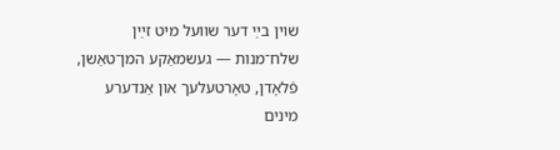שוין בײַ דער שוועל מיט זײַן שלח־מנות — געשמאַקע המן־טאַשן, פֿלאָדן, טאָרטעלעך און אַנדערע מינים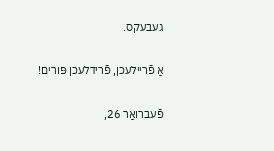געבעקס.

אַ פֿריילעכן, פֿרידלעכן פּורים!

פֿעברואַר 26,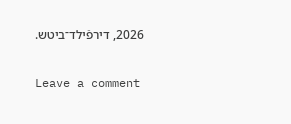2026, דירפֿילד־ביטש.

Leave a comment